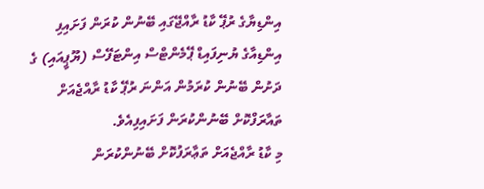އިންޑިޔާގެ ރުޕޭ ކާޑު ރާއްޖޭގައި ބޭނުން ކުރަން ފަށައިފި
އިންޑިއާގެ ޔުނިފައިޑް ޕޭމެންޓްސް އިންޓަފޭސް (ޔޫޕީއައި) ގެ ދަށުން ބޭނުން ކުރަމުން އަންނަ ރުޕޭ ކާޑު ރާއްޖެއަށް ތައާރަފްކޮށް ބޭނުންކުރަން ފަށައިފިއެވެ.
މި ކާޑު ރާއްޖެއަށް ތަޢާރަފުކޮށް ބޭނުންކުރަން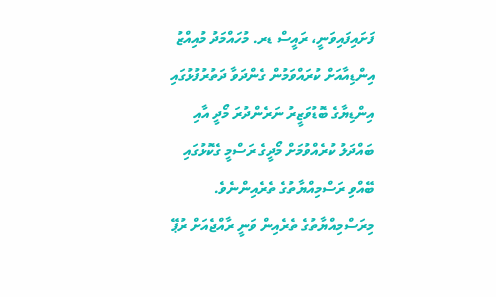ފަށައިފައިވަނީ، ރައީސް ޑރ. މުހައްމަދު މުއިއްޒު އިންޑިއާއަށް ކުރައްވަމުން ގެންދަވާ ދަތުރުފުޅުގައި އިންޑިޔާގެ ބޮޑުވަޒީރު ނަރެންދުރަ މޯދީ އާއި ބައްދަލު ކުރެއްވުމަށް މޯދީގެ ރަސްމީ ގެކޮޅުގައި ބޭއްވި ރަސްމިއްޔާތުގެ ތެރެއިންނެވެ.
މިރަސްމިއްޔާތުގެ ތެރެއިން ވަނީ ރާއްޖެއަށް ރުޕޭ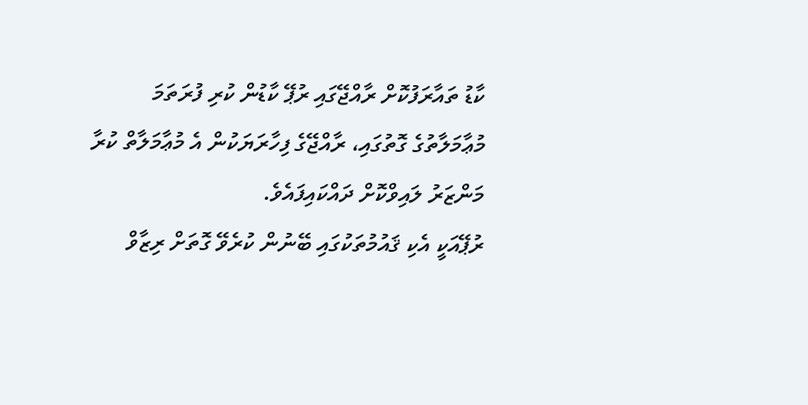ކާޑު ތައާރަފުކޮށް ރާއްޖޭގައި ރުޕޭ ކާޑުން ކުރި ފުރަތަމަ މުޢާމަލާތުގެ ގޮތުގައި، ރާއްޖޭގެ ފިހާރަޔަކުން އެ މުޢާމަލާތް ކުރާ މަންޒަރު ލައިވްކޮށް ދައްކައިފައެވެ.
ރުޕޭއަކީ އެކި ޤައުމުތަކުގައި ބޭނުން ކުރެވޭ ގޮތަށް ރިޒާވް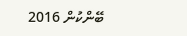ބޭންކުން 2016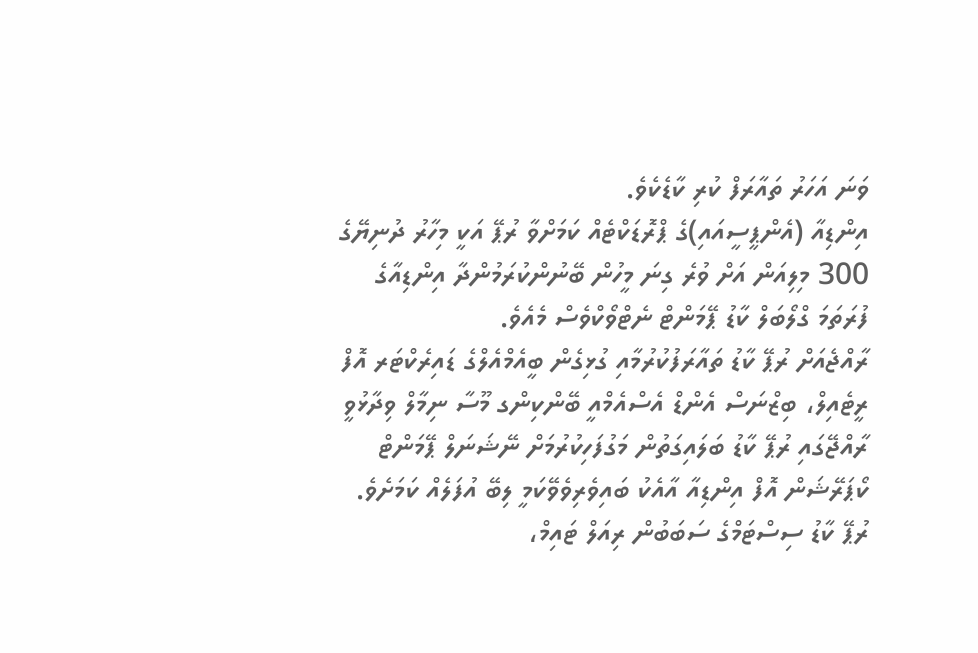ވަނަ އަހަރު ތައާރަފް ކުރި ކާޑެކެވެ.
އިންޑިއާ (އެންޕީސީއައި)ގެ ޕްރޮޑަކްޓެއް ކަމަށްވާ ރުޕޭ އަކީ މިހާރު ދުނިޔޭގެ 300 މިލިއަން އަށް ވުރެ ގިނަ މީހުން ބޭނުންކުރަމުންދާ އިންޑިއާގެ ފުރަތަމަ ގްލޯބަލް ކާޑު ޕޭމަންޓް ނެޓްވޯކްވެސް މެއެވެ.
ރާއްޖެއަށް ރުޕޭ ކާޑު ތައާރަފުކުރުމާއި ގުޅިގެން ބީއެމްއެލްގެ ޑައިރެކްޓަރ އޮފް ރީޓެއިލް، ބިޒްނަސް އެންޑް އެސްއެމްއީ ބޭންކިންގ މޫސާ ނިމާލް ވިދާޅުވީ ރާއްޖޭގައި ރުޕޭ ކާޑު ބަލައިގަތުން މަގުފަހިކުރުމަށް ނޭޝަނަލް ޕޭމަންޓް ކޯޕަރޭޝަން އޮފް އިންޑިއާ އާއެކު ބައިވެރިވެވޭކަމީ ލިބޭ އުފަލެއް ކަމަށެވެ.
ރުޕޭ ކާޑު ސިސްޓަމްގެ ސަބަބުން ރިއަލް ޓައިމް،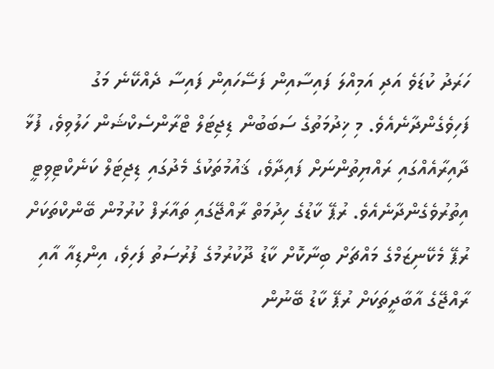ހަރަދު ކުޑަވެ އަދި އަމިއްލަ ފައިސާއިން ފަސޭހައިން ފައިސާ ދެއްކޭނެ މަގު ފަހިވެގެންދާނެއެވެ. މި ޚިދުމަތުގެ ސަބަބުން ޑިޖިޓަލް ޓްރާންސެކްޝަން ހަލުވިވެ، ފުޅާ ދާއިރާއެއްގައި ރައްޔިތުންނަށް ފައިދާވެ، ޤައުމުތަކުގެ މެދުގައި ޑިޖިޓަލް ކަނެކްޓިވިޓީ އިތުރުވެގެންދާނެއެވެ. ރުޕޭ ކާޑުގެ ހިދުމަތް ރާއްޖޭގައި ތައާރަފް ކުރުމުން ބޭންކްތަކަށް ރުޕޭ މެކޭނިޒަމްގެ މައްޗަށް ބިނާކޮށް ކާޑު ދޫކުރުމުގެ ފުރުސަތު ފަހިވެ، އިންޑިއާ އާއި ރާއްޖޭގެ އާބާދީތަކަށް ރުޕޭ ކާޑު ބޭނުން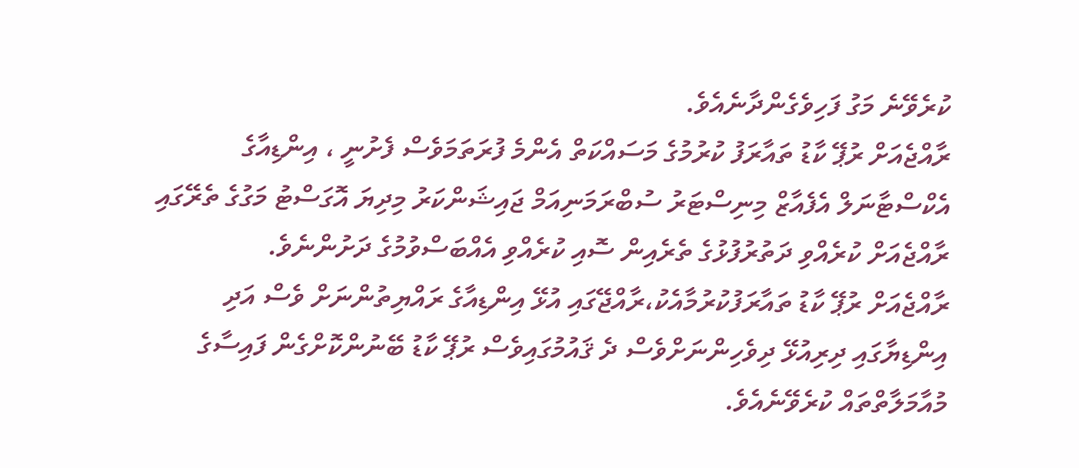ކުރެވޭނެ މަގު ފަހިވެގެންދާނެއެވެ.
ރާއްޖެއަށް ރުޕޭ ކާޑު ތައާރަފު ކުރުމުގެ މަސައްކަތް އެންމެ ފުރަތަމަވެސް ފެށުނީ ، އިންޑިއާގެ އެކްސްޓާނަލް އެފެއާޒް މިނިސްޓަރު ސުބްރަމަނިއަމް ޖައިޝަންކަރު މިދިޔަ އޮގަސްޓު މަގުގެ ތެރޭގައި ރާއްޖެއަށް ކުރެއްވި ދަތުރުފުޅުގެ ތެރެއިން ސޮއި ކުރެއްވި އެއްބަސްވުމުގެ ދަށުންނެވެ.
ރާއްޖެއަށް ރުޕޭ ކާޑު ތައާރަފުކުރުމާއެކު،ރާއްޖޭގައި އުޅޭ އިންޑިއާގެ ރައްޔިތުންނަށް ވެސް އަދި އިންޑިޔާގައި ދިރިއުޅޭ ދިވެހިންނަށްވެސް ދެ ޤައުމުގައިވެސް ރުޕޭ ކާޑު ބޭނުންކޮށްގެން ފައިސާގެ މުއާމަލާތްތައް ކުރެވޭނެއެވެ.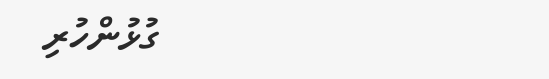ގުޅުންހުރި